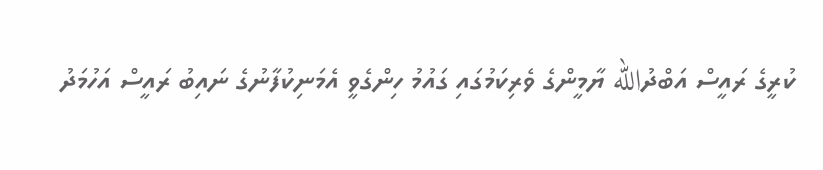ކުރީގެ ރައީސް އަބްދުالله ޔާމީންގެ ވެރިކަމުގައި ގައުމު ހިންގެވީ އެމަނިކުފާނުގެ ނައިބު ރައީސް އަހުމަދު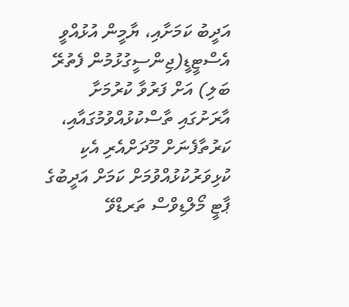އަދީބު ކަމަށާއި، ޔާމީން އުޅުއްވީ އެސްޓީޑީ(ޖިންސީގުޅުމުން ފެތުރޭ ބަލި) އަށް ފަރުވާ ކުރުމަށާ އާރަށުގައި ތާސްކުޅުއްވުމުގައާއި، ކަރުތާފެނަށް މޫދަށްއެރި އެކި ކުޅިވަރުކުޅުއްވުމަށް ކަމަށް އަދީބުގެ ޕާޓީ މޯލްޑިވްސް ތަރޑްވޭ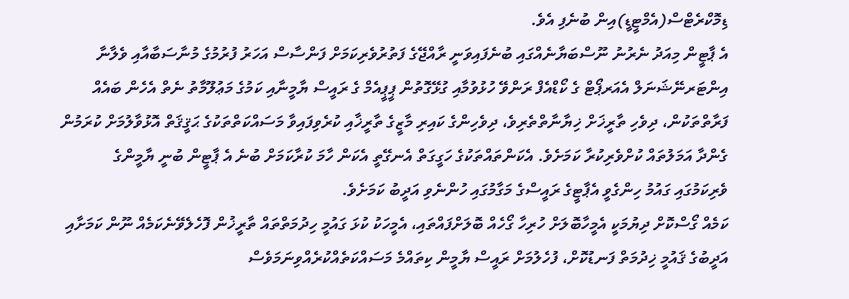ޑިމޮކްރެޓްސް(އެމްޓީޑީ)އިން ބުނެފި އެވެ.
އެ ޕާޓީން މިއަދު ނެރުނު ނޫސްބަޔާނެއްގައި ބުނެފައިވަނީ ރާއްޖޭގެ ފަތުރުވެރިކަމަށް ފަންސާސް އަހަރު ފުރުމުގެ މުނާސަބާއާއި ވެލާނާ އިންޓަރނޭޝަނަލް އެއަރޕޯޓް ގެ ކޯޑްއެފް ރަންވޭ ހުޅުވުމާއި ގުޅޭގޮތުން ޕީޕީއެމް ގެ ރައީސް ޔާމީނާއި ކަމުގެ މަޢުލޫމާތު ނެތް އެހެން ބައެއް ފަރާތްތަކުން، ދިވެހި ތާރީޚަށް ޚިޔާނާތްތެރިވެ، ދިވެހިންގެ ކައިރި މާޒީގެ ތާރީޚާއި ކުރެވިފައިވާ މަސައްކަތްތަކުގެ ޙަޤީޤަތް އޮޅުވާލުމަށް ކުރަމުން ގެންދާ އަމަލުތައް ކުށްވެރިކުރާ ކަމަށެވެ. އެކަންތައްތަކުގެ ހަގީގަތް އެނގޭތީ އެކަން ހާމަ ކުރާކަމަށް ބުނެ އެ ޕާޓީން ބުނީ ޔާމީންގެ ވެރިކަމުގައި ގައުމު ހިންގެވީ އެޕާޓީގެ ރައީސްގެ މަގާމުގައި ހުންނެވި އަދީބު ކަމަށެވެ.
ކަމެއް ގޯސްކޮށް ދިޔުމަކީ އެމީހާބޮލަށް ހުރިހާ ގޯހެއް ބޮލަށްފައްތައި، އެމީހަކު ކުޅަ ގައުމީ ހިދުމަތްތައް ތާރީޚުން ފޮހެލެވޭނެކަމެއް ނޫން ކަމަށާއި އަދީބުގެ ޤައުމީ ޚިދުމަތް ފަނޑުކޮށް، ފުހެލުމަށް ރައީސް ޔާމީން ކިތައްމެ މަސައްކަތެއްކުރެއްވިނަމަވެސް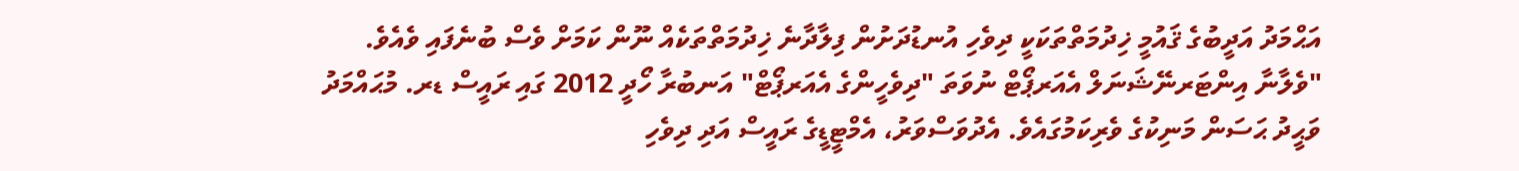އަޙްމަދު އަދީބުގެ ޤައުމީ ޚިދުމަތްތަކަކީ ދިވެހި އުނޑުދަށުން ފިލާދާނެ ޚިދުމަތްތަކެއް ނޫން ކަމަށް ވެސް ބުނެފައި ވެއެވެ.
"ވެލާނާ އިންޓަރނޭޝަނަލް އެއަރޕޯޓް ނުވަތަ "ދިވެހީންގެ އެއަރޕޯޓް" އަނބުރާ ހޯދީ 2012 ގައި ރައީސް ޑރ. މުޙައްމަދު ވަޙީދު ޙަސަން މަނިކުގެ ވެރިކަމުގައެވެ. އެދުވަސްވަރު، އެމްޓީޑީގެ ރައީސް އަދި ދިވެހި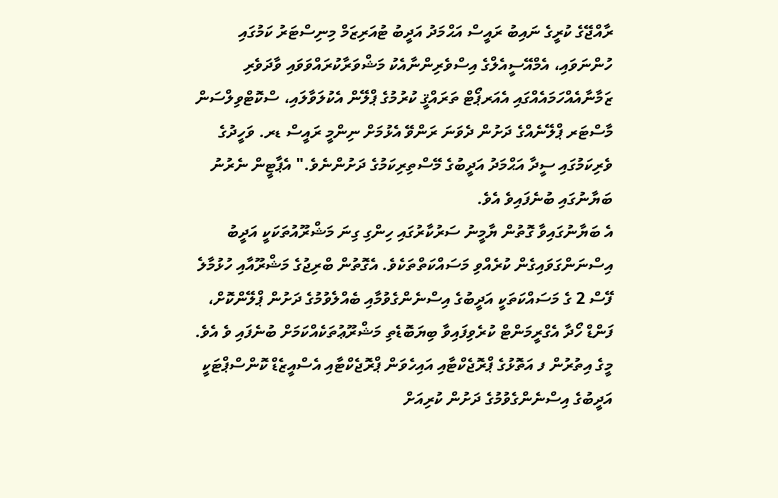ރާއްޖޭގެ ކުރީގެ ނައިބު ރައީސް އަޙްމަދު އަދީބު ޓުއަރިޒަމް މިނިސްޓަރު ކަމުގައި ހުންނަވައި، އެމްއޭސީއެލްގެ އިސްވެރިންނާއެކު މަޝްވަރާކުރައްވަވައި ވާދަވެރި ޒަމާނާއެއްހަމައެއްގައި އެއަރޕޯޓް ތަރައްޤީ ކުރުމުގެ ޕްލޭން އެކުލަވާލައި، ސްކޮޓްވިލްސަން މާސްޓަރ ޕްލޭނެއްގެ ދަށުން ދެވަނަ ރަންވޭ އެޅުމަށް ނިންމީ ރައީސް ޑރ. ވަހީދުގެ ވެރިކަމުގައި ސީދާ އަޙްމަދު އަދީބުގެ މޭސްތިރިކަމުގެ ދަށުންނެވެ." އެޕާޓީން ނެރުނު ބަޔާނުގައި ބުނެފައިވެ އެވެ.
އެ ބަޔާނުގައިވާ ގޮތުން ޔާމީނު ސަރުކާރުގައި ހިންގި ގިނަ މަޝްރޫއުތަކަކީ އަދީބު އިސްނަންގަވައިގެން ކުރެއްވި މަސައްކަތްތަކެވެ. އެގޮތުން ބްރިޖުގެ މަޝްރޫއާއި ހުޅުމާލެ ފޭސް 2 ގެ މަސައްކަތަކީ އަދީބުގެ އިސްނެންގެވުމާއި ބެއްލެވުމުގެ ދަށުން ޕްލޭންކޮށް، ފަންޑް ހޯދާ އެގްރީމަންޓް ކުރެވިފައިވާ ބިޔަބޮޑެތި މަޝްރޫޢުތަކެއްކަމަށް ބުނެފައި ވެ އެވެ.
މީގެ އިތުރުން ފ އަތޮޅުގެ ޕްރޮޖެކްޓާއި އައިހެވަން ޕްރޮޖެކްޓާއި އެސްއީޒެޑް ކޮންސްޕްޓަކީ އަދީބުގެ އިސްނެންގެވުމުގެ ދަށުން ކުރިއަށް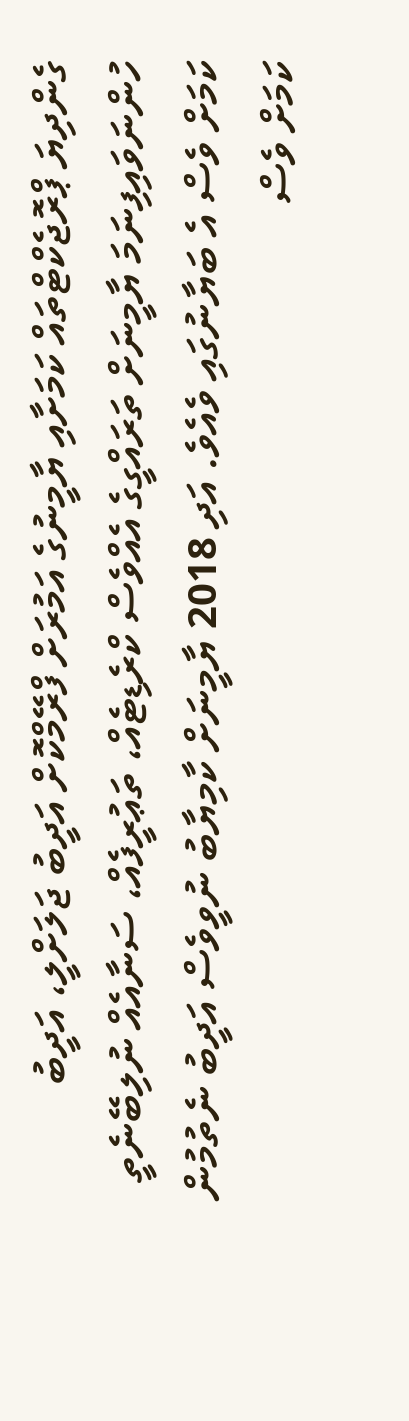ގެންދިޔަ ޕްރޮޖެކްޓްތައް ކަމަށާއި ޔާމީނުގެ އަމުރަށް ފްރޭމްކޮށް އަދީބު ޖަލަށްލީ، އަދީބު ހުންނަވައިފިނަމަ ޔާމީނަށް ތަރައްގީގެ އެއްވެސް ކްރެޑިޓެއް، ތަޢުރީފެއް، ސަނާއެއް ނުލިބޭނެތީ ކަމަށް ވެސް އެ ބަޔާނުގައި ވެއެވެ. އަދި 2018 ޔާމީނަށް ކާމިޔާބު ނުވީވެސް އަދީބު ނެތުމުން ކަމަށް ވެސް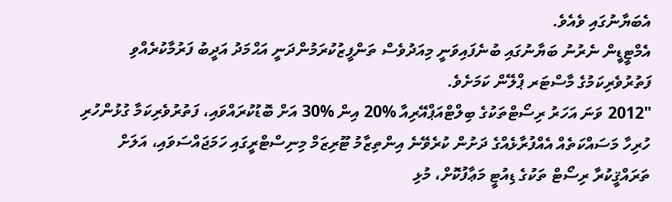އެބަޔާނުގައި ވެއެވެ.
އެމްޓީޑީން ނެރުނު ބަޔާނުގައި ބުނެފައިވަނީ މިއަދުވެސް ތަންފީޒުކުރަމުންދަނީ އަޙްމަދު އަދީބު ފަރުމާކުރެއްވި ފަތުރުވެރިކަމުގެ މާސްޓަރ ޕްލޭން ކަމަށެވެ.
"2012 ވަނަ އަހަރު ރިސޯޓްތަކުގެ ބިލްޓްއަޕްއޭރިއާ %20 އިން %30 އަށް ބޮޑުކުރައްވައި، ފަތުރުވެރިކަމާ ގުޅުންހުރި ހުރިހާ މަސައްކަތެއް އެއްފުރާޅެއްގެ ދަށުން ކުރެވޭނެ އިންތިޒާމު ޓޫރިޒަމް މިނިސްޓްރީގައި ހަމަޖައްސަވައި، އަލަށް ތަރައްޤީކުރާ ރިސޯޓް ތަކުގެ ޑިއުޓީ މަޢާފުކޮށް، މުޅި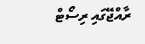ރާއްޖޭގައި ރިސޯޓް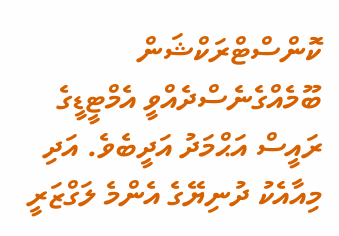ކޮންސްޓްރަކްޝަން ބޫމެއްގެނެސްދެއްވީ އެމްޓީޑީގެ ރައީސް އަޙްމަދު އަދީބެވެ. އަދި މިއާއެކު ދުނިޔޭގެ އެންމެ ލަގްޒަރީ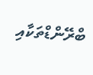ބްރޭންޑްތަކާއި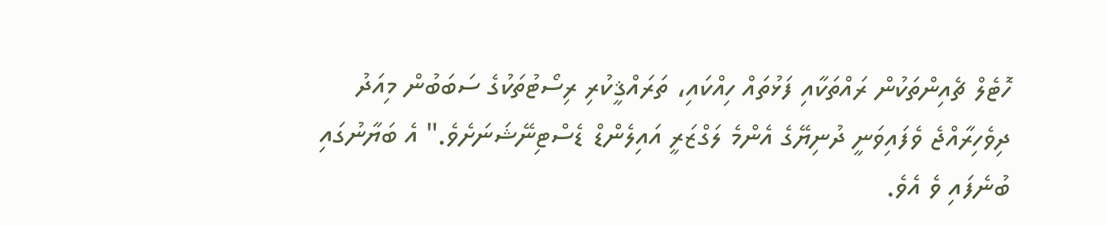ހޮޓެލް ޗެއިންތަކުން ރައްތަކާއި ފަޅުތައް ހިއްކައި، ތަރައްޤީކުރި ރިސޯޓުތަކުގެ ސަބަބުން މިއަދު ދިވެހިރާއްޖެ ވެފައިވަނީ ދުނިޔޭގެ އެންމެ ލަގްޒަރީ އައިލެންޑް ޑެސްޓިނޭޝަނަށެވެ." އެ ބަޔާނުގައި ބުނެފައި ވެ އެވެ.